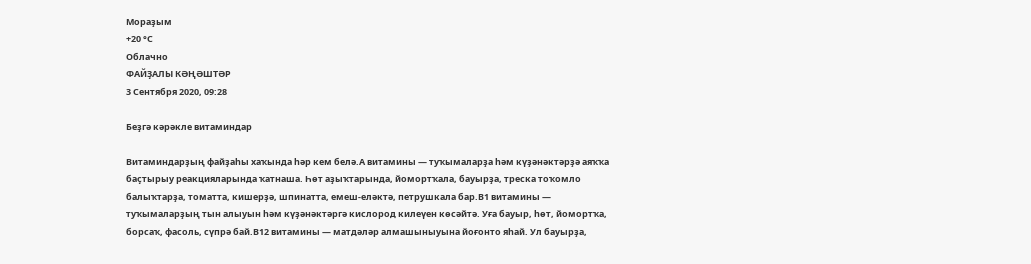Мораҙым
+20 °С
Облачно
ФАЙҘАЛЫ КӘҢӘШТӘР
3 Сентября 2020, 09:28

Беҙгә кәрәкле витаминдар

Витаминдарҙың файҙаһы хаҡында һәр кем белә.А витамины — туҡымаларҙа һәм күҙәнәктәрҙә аяҡҡа баҫтырыу реакцияларында ҡатнаша. Һөт аҙыҡтарында, йомортҡала, бауырҙа, треска тоҡомло балыҡтарҙа, томатта, кишерҙә, шпинатта, емеш-еләктә, петрушкала бар.В1 витамины — туҡымаларҙың тын алыуын һәм күҙәнәктәргә кислород килеүен көсәйтә. Уға бауыр, һөт, йомортҡа, борсаҡ, фасоль, сүпрә бай.В12 витамины — матдәләр алмашыныуына йоғонто яһай. Ул бауырҙа,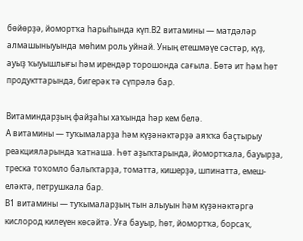бөйөрҙә, йомортҡа һарыһында күп.В2 витамины — матдәләр алмашыныуында мөһим роль уйнай. Уның етешмәүе сәстәр, күҙ, ауыҙ ҡыуышлығы һәм ирендәр торошонда сағыла. Бөтә ит һәм һөт продукттарында, бигерәк тә сүпрәлә бар.

Витаминдарҙың файҙаһы хаҡында һәр кем белә.
А витамины — туҡымаларҙа һәм күҙәнәктәрҙә аяҡҡа баҫтырыу реакцияларында ҡатнаша. Һөт аҙыҡтарында, йомортҡала, бауырҙа, треска тоҡомло балыҡтарҙа, томатта, кишерҙә, шпинатта, емеш-еләктә, петрушкала бар.
В1 витамины — туҡымаларҙың тын алыуын һәм күҙәнәктәргә кислород килеүен көсәйтә. Уға бауыр, һөт, йомортҡа, борсаҡ,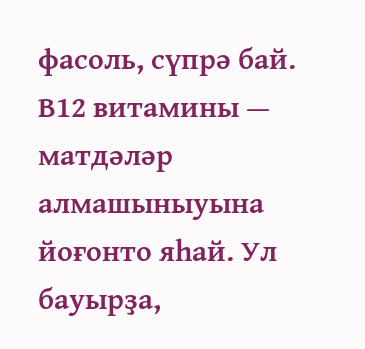фасоль, сүпрә бай.
В12 витамины — матдәләр алмашыныуына йоғонто яһай. Ул бауырҙа,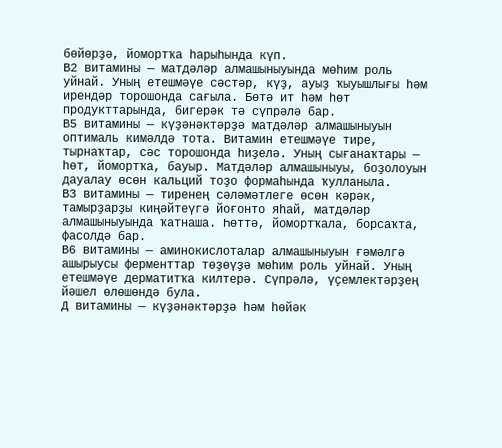бөйөрҙә, йомортҡа һарыһында күп.
В2 витамины — матдәләр алмашыныуында мөһим роль уйнай. Уның етешмәүе сәстәр, күҙ, ауыҙ ҡыуышлығы һәм ирендәр торошонда сағыла. Бөтә ит һәм һөт продукттарында, бигерәк тә сүпрәлә бар.
В5 витамины — күҙәнәктәрҙә матдәләр алмашыныуын оптималь кимәлдә тота. Витамин етешмәүе тире, тырнаҡтар, сәс торошонда һиҙелә. Уның сығанаҡтары — һөт, йомортҡа, бауыр. Матдәләр алмашыныуы, боҙолоуын дауалау өсөн кальций тоҙо формаһында ҡулланыла.
В3 витамины — тиренең сәләмәтлеге өсөн кәрәк, тамырҙарҙы киңәйтеүгә йоғонто яһай, матдәләр алмашыныуында ҡатнаша. Һөттә, йомортҡала, борсаҡта, фасолдә бар.
В6 витамины — аминокислоталар алмашыныуын ғәмәлгә ашырыусы ферменттар төҙөүҙә мөһим роль уйнай. Уның етешмәүе дерматитҡа килтерә. Сүпрәлә, үҫемлектәрҙең йәшел өлөшөндә була.
Д витамины — күҙәнәктәрҙә һәм һөйәк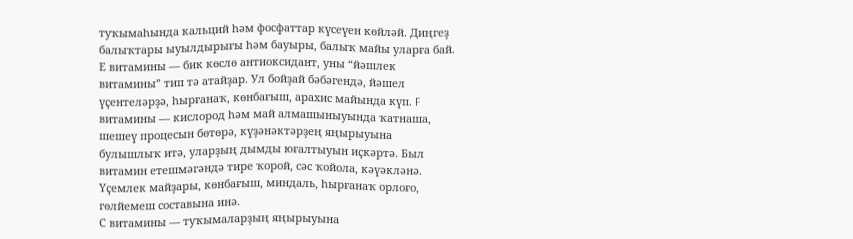туҡымаһында кальций һәм фосфаттар күсеүен көйләй. Диңгеҙ балыҡтары ыуылдырығы һәм бауыры, балыҡ майы уларға бай.
Е витамины — бик көслө антиоксидант, уны “йәшлек витамины” тип тә атайҙар. Ул бойҙай бәбәгендә, йәшел үҫентеләрҙә, һырғанаҡ, көнбағыш, арахис майында күп. F витамины — кислород һәм май алмашыныуында ҡатнаша, шешеү процесын бөтөрә, күҙәнәктәрҙең яңырыуына булышлыҡ итә, уларҙың дымды юғалтыуын иҫкәртә. Был витамин етешмәгәндә тире ҡорой, сәс ҡойола, кәүәкләнә. Үҫемлек майҙары, көнбағыш, миндаль, һырғанаҡ орлоғо, гөлйемеш составына инә.
С витамины — туҡымаларҙың яңырыуына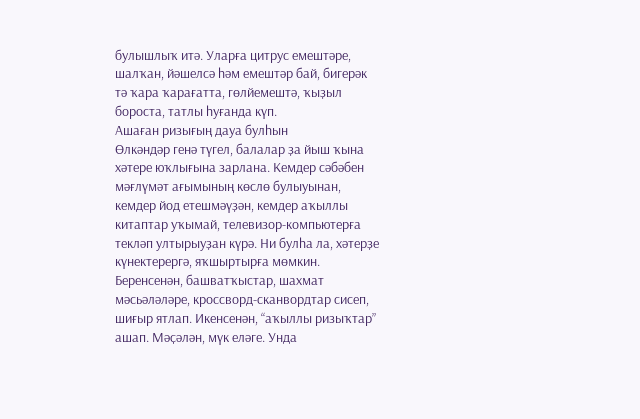булышлыҡ итә. Уларға цитрус емештәре, шалҡан, йәшелсә һәм емештәр бай, бигерәк тә ҡара ҡарағатта, гөлйемештә, ҡыҙыл бороста, татлы һуғанда күп.
Ашаған ризығың дауа булһын
Өлкәндәр генә түгел, балалар ҙа йыш ҡына хәтере юҡлығына зарлана. Кемдер сәбәбен мәғлүмәт ағымының көслө булыуынан, кемдер йод етешмәүҙән, кемдер аҡыллы китаптар уҡымай, телевизор-компьютерға текләп ултырыуҙан күрә. Ни булһа ла, хәтерҙе күнектерергә, яҡшыртырға мөмкин. Беренсенән, башватҡыстар, шахмат мәсьәләләре, кроссворд-сканвордтар сисеп, шиғыр ятлап. Икенсенән, “аҡыллы ризыҡтар” ашап. Мәҫәлән, мүк еләге. Унда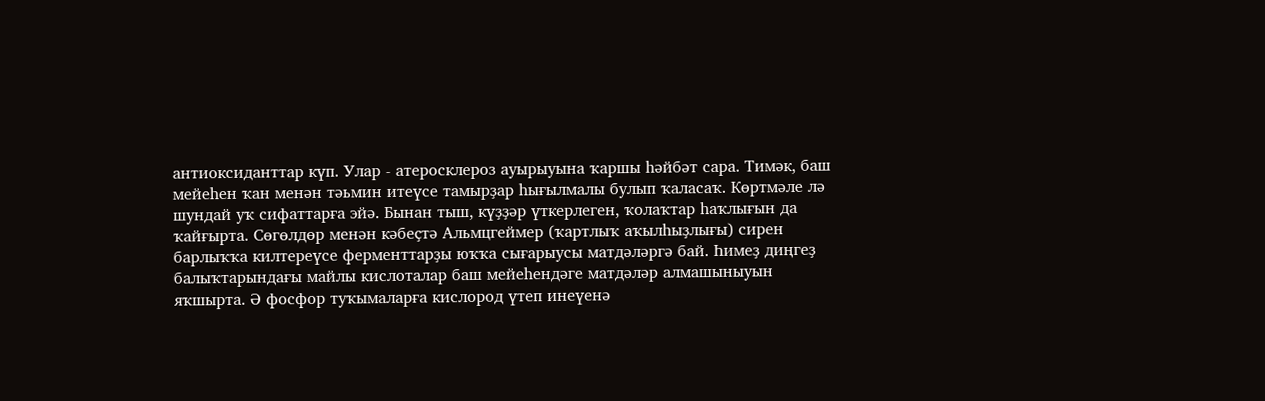антиоксиданттар күп. Улар - атеросклероз ауырыуына ҡаршы һәйбәт сара. Тимәк, баш мейеһен ҡан менән тәьмин итеүсе тамырҙар һығылмалы булып ҡаласаҡ. Көртмәле лә шундай уҡ сифаттарға эйә. Бынан тыш, күҙҙәр үткерлеген, ҡолаҡтар һаҡлығын да ҡайғырта. Сөгөлдөр менән кәбеҫтә Альмцгеймер (ҡартлыҡ аҡылһыҙлығы) сирен барлыҡҡа килтереүсе ферменттарҙы юҡҡа сығарыусы матдәләргә бай. Һимеҙ диңгеҙ балыҡтарындағы майлы кислоталар баш мейеһендәге матдәләр алмашыныуын яҡшырта. Ә фосфор туҡымаларға кислород үтеп инеүенә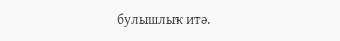булышлыҡ итә.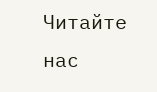Читайте нас